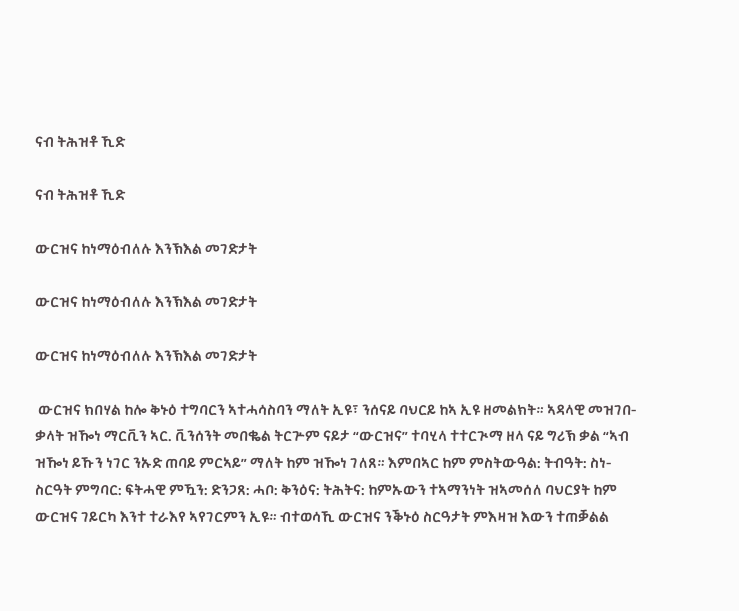ናብ ትሕዝቶ ኺድ

ናብ ትሕዝቶ ኺድ

ውርዝና ከነማዕብለሉ እንኽእል መገድታት

ውርዝና ከነማዕብለሉ እንኽእል መገድታት

ውርዝና ከነማዕብለሉ እንኽእል መገድታት

 ውርዝና ክበሃል ከሎ ቅኑዕ ተግባርን ኣተሓሳስባን ማለት ኢዩ፣ ንሰናይ ባህርይ ከኣ ኢዩ ዘመልክት። ኣዳላዊ መዝገበ-ቃላት ዝዀነ ማርቪን ኣር. ቪንሰንት መበቈል ትርጕም ናይታ “ውርዝና” ተባሂላ ተተርጒማ ዘላ ናይ ግሪኽ ቃል “ኣብ ዝዀነ ይኹን ነገር ንኡድ ጠባይ ምርኣይ” ማለት ከም ዝዀነ ገለጸ። እምበኣር ከም ምስትውዓል: ትብዓት: ስነ-ስርዓት ምግባር: ፍትሓዊ ምዃን: ድንጋጸ: ሓቦ: ቅንዕና: ትሕትና: ከምኡውን ተኣማንነት ዝኣመሰለ ባህርያት ከም ውርዝና ገይርካ እንተ ተራእየ ኣየገርምን ኢዩ። ብተወሳኺ ውርዝና ንቕኑዕ ስርዓታት ምእዛዝ እውን ተጠቓልል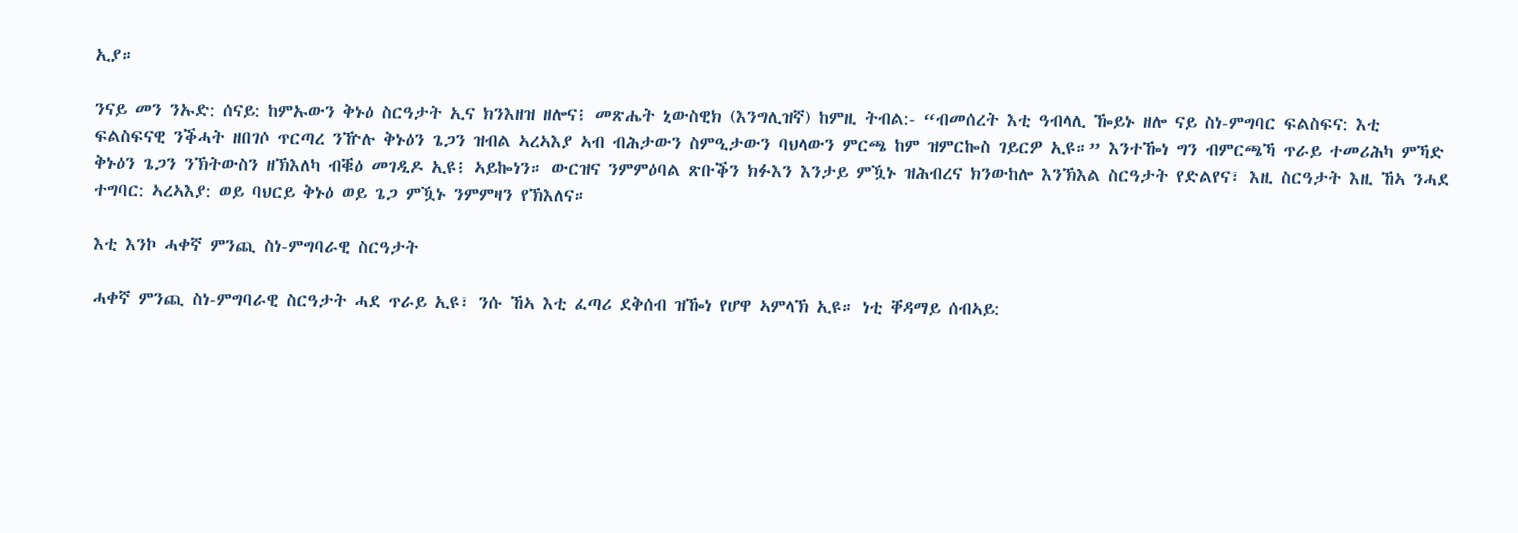ኢያ።

ንናይ መን ንኡድ: ሰናይ: ከምኡውን ቅኑዕ ስርዓታት ኢና ክንእዘዝ ዘሎና፧ መጽሔት ኒውስዊክ (እንግሊዝኛ) ከምዚ ትብል:- “ብመሰረት እቲ ዓብላሊ ዀይኑ ዘሎ ናይ ስነ-ምግባር ፍልስፍና: እቲ ፍልስፍናዊ ንቕሓት ዘበገሶ ጥርጣረ ንዅሉ ቅኑዕን ጌጋን ዝብል ኣረኣእያ ኣብ ብሕታውን ስምዒታውን ባህላውን ምርጫ ከም ዝምርኰስ ገይርዎ ኢዩ።” እንተዀነ ግን ብምርጫኻ ጥራይ ተመሪሕካ ምኻድ ቅኑዕን ጌጋን ንኽትውስን ዘኽእለካ ብቑዕ መገዲዶ ኢዩ፧ ኣይኰነን። ውርዝና ንምምዕባል ጽቡቕን ክፉእን እንታይ ምዃኑ ዝሕብረና ክንውከሎ እንኽእል ስርዓታት የድልየና፣ እዚ ስርዓታት እዚ ኸኣ ንሓደ ተግባር: ኣረኣእያ: ወይ ባህርይ ቅኑዕ ወይ ጌጋ ምዃኑ ንምምዛን የኽእለና።

እቲ እንኮ ሓቀኛ ምንጪ ስነ-ምግባራዊ ስርዓታት

ሓቀኛ ምንጪ ስነ-ምግባራዊ ስርዓታት ሓደ ጥራይ ኢዩ፣ ንሱ ኸኣ እቲ ፈጣሪ ደቅሰብ ዝዀነ የሆዋ ኣምላኽ ኢዩ። ነቲ ቐዳማይ ሰብኣይ: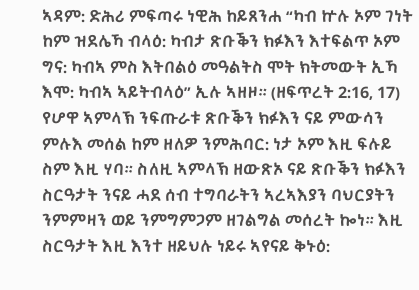ኣዳም: ድሕሪ ምፍጣሩ ነዊሕ ከይጸንሐ “ካብ ኵሉ ኦም ገነት ከም ዝደሌኻ ብላዕ: ካብታ ጽቡቕን ክፉእን እተፍልጥ ኦም ግና: ካብኣ ምስ እትበልዕ መዓልትስ ሞት ክትመውት ኢኻ እሞ: ካብኣ ኣይትብላዕ” ኢሉ ኣዘዞ። (ዘፍጥረት 2:16, 17) የሆዋ ኣምላኽ ንፍጡራቱ ጽቡቕን ክፉእን ናይ ምውሳን ምሉእ መሰል ከም ዘለዎ ንምሕባር: ነታ ኦም እዚ ፍሉይ ስም እዚ ሃባ። ስለዚ ኣምላኽ ዘውጽኦ ናይ ጽቡቕን ክፉእን ስርዓታት ንናይ ሓደ ሰብ ተግባራትን ኣረኣእያን ባህርያትን ንምምዛን ወይ ንምግምጋም ዘገልግል መሰረት ኰነ። እዚ ስርዓታት እዚ እንተ ዘይህሉ ነይሩ ኣየናይ ቅኑዕ: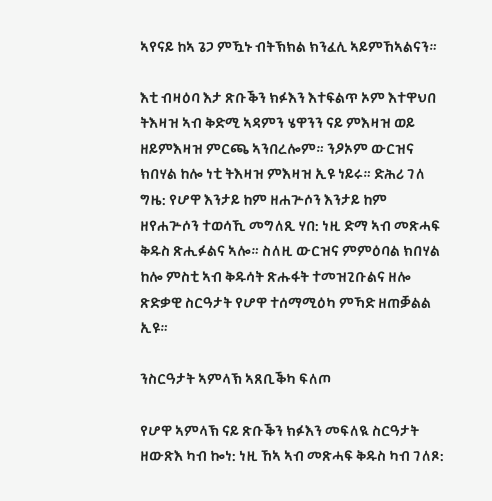ኣየናይ ከኣ ጌጋ ምዃኑ ብትኽክል ክንፈሊ ኣይምኸኣልናን።

እቲ ብዛዕባ እታ ጽቡቕን ክፉእን እተፍልጥ ኦም እተዋህበ ትእዛዝ ኣብ ቅድሚ ኣዳምን ሄዋንን ናይ ምእዛዝ ወይ ዘይምእዛዝ ምርጫ ኣንበረሎም። ንዖኦም ውርዝና ክበሃል ከሎ ነቲ ትእዛዝ ምእዛዝ ኢዩ ነይሩ። ድሕሪ ገለ ግዜ: የሆዋ እንታይ ከም ዘሐጕሶን እንታይ ከም ዘየሐጕሶን ተወሳኺ መግለጺ ሃበ: ነዚ ድማ ኣብ መጽሓፍ ቅዱስ ጽሒፉልና ኣሎ። ስለዚ ውርዝና ምምዕባል ክበሃል ከሎ ምስቲ ኣብ ቅዱሳት ጽሑፋት ተመዝጊቡልና ዘሎ ጽድቃዊ ስርዓታት የሆዋ ተሰማሚዕካ ምኻድ ዘጠቓልል ኢዩ።

ንስርዓታት ኣምላኽ ኣጸቢቕካ ፍለጦ

የሆዋ ኣምላኽ ናይ ጽቡቕን ክፉእን መፍለዪ ስርዓታት ዘውጽእ ካብ ኰነ: ነዚ ኸኣ ኣብ መጽሓፍ ቅዱስ ካብ ገለጾ: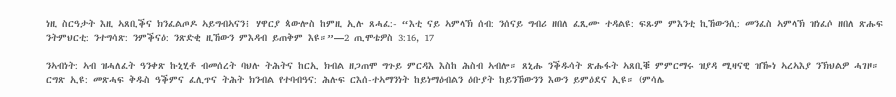ነዚ ስርዓታት እዚ ኣጸቢቕና ክንፈልጦዶ ኣይግብኣናን፧ ሃዋርያ ጳውሎስ ከምዚ ኢሉ ጸሓፈ:- “እቲ ናይ ኣምላኽ ሰብ: ንሰናይ ግብሪ ዘበለ ፈጺሙ ተዳልዩ: ፍጹም ምእንቲ ኪኸውንሲ: መንፈስ ኣምላኽ ዝነፈሶ ዘበለ ጽሑፍ ንትምህርቲ: ንተግሳጽ: ንምቕናዕ: ንጽድቂ ዚኸውን ምእዳብ ይጠቅም እዩ።”—2 ጢሞቴዎስ 3:16, 17

ንኣብነት: ኣብ ዝሓለፈት ዓንቀጽ ኩኒሂቶ ብመሰረት ባህሉ ትሕትና ከርኢ ክብል ዘጋጠሞ ግጉይ ምርዳእ እስከ ሕስብ ኣብሎ። ጸኒሑ ንቕዱሳት ጽሑፋት ኣጸቢቑ ምምርማሩ ዝያዳ ሚዛናዊ ዝዀነ ኣረኣእያ ንኽህልዎ ሓገዞ። ርግጽ ኢዩ: መጽሓፍ ቅዱስ ዓቕምና ፈሊጥና ትሕት ክንብል የተባብዓና: ሕሉፍ ርእሰ-ተኣማንነት ከይነማዕብልን ዕቡያት ከይንኸውንን እውን ይምዕደና ኢዩ። (ምሳሌ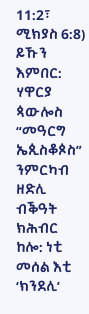11:2፣ ሚክያስ 6:8) ይኹን እምበር: ሃዋርያ ጳውሎስ “መዓርግ ኤጲስቆጶስ” ንምርካብ ዘድሊ ብቕዓት ክሕብር ከሎ: ነቲ መሰል እቲ ‘ክንደሊ’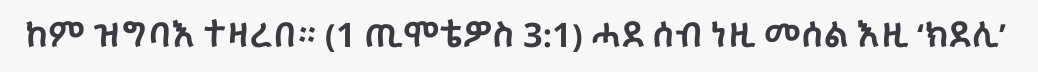ከም ዝግባእ ተዛረበ። (1 ጢሞቴዎስ 3:1) ሓደ ሰብ ነዚ መሰል እዚ ‘ክደሊ’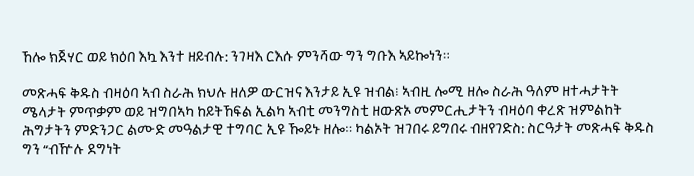ኸሎ ክጀሃር ወይ ክዕበ እኳ እንተ ዘይብሉ: ንገዛእ ርእሱ ምንሻው ግን ግቡእ ኣይኰነን።

መጽሓፍ ቅዱስ ብዛዕባ ኣብ ስራሕ ክህሉ ዘለዎ ውርዝና እንታይ ኢዩ ዝብል፧ ኣብዚ ሎሚ ዘሎ ስራሕ ዓለም ዘተሓታትት ሜላታት ምጥቃም ወይ ዝግበኣካ ከይትኸፍል ኢልካ ኣብቲ መንግስቲ ዘውጽኦ መምርሒታትን ብዛዕባ ቀረጽ ዝምልከት ሕግታትን ምድንጋር ልሙድ መዓልታዊ ተግባር ኢዩ ዀይኑ ዘሎ። ካልኦት ዝገበሩ ይግበሩ ብዘየገድስ: ስርዓታት መጽሓፍ ቅዱስ ግን “ብዅሉ ደግነት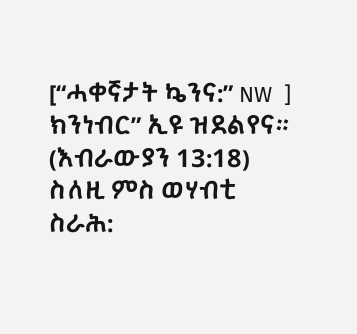[“ሓቀኛታት ኴንና:” NW  ] ክንነብር” ኢዩ ዝደልየና። (እብራውያን 13:18) ስለዚ ምስ ወሃብቲ ስራሕ: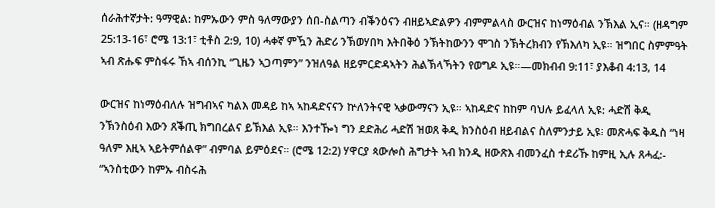ሰራሕተኛታት: ዓማዊል: ከምኡውን ምስ ዓለማውያን ሰበ-ስልጣን ብቕንዕናን ብዘይኣድልዎን ብምምልላስ ውርዝና ከነማዕብል ንኽእል ኢና። (ዘዳግም 25:13-16፣ ሮሜ 13:1፣ ቲቶስ 2:9, 10) ሓቀኛ ምዃን ሕድሪ ንኽወሃበካ እትበቅዕ ንኽትከውንን ሞገስ ንኽትረክብን የኽእለካ ኢዩ። ዝግበር ስምምዓት ኣብ ጽሑፍ ምስፋሩ ኸኣ ብሰንኪ “ጊዜን ኣጋጣምን” ንዝለዓል ዘይምርድዳኣትን ሕልኽላኻትን የወግዶ ኢዩ።—መክብብ 9:11፣ ያእቆብ 4:13, 14

ውርዝና ከነማዕብለሉ ዝግብኣና ካልእ መዳይ ከኣ ኣከዳድናናን ኵለንትናዊ ኣቃውማናን ኢዩ። ኣከዳድና ከከም ባህሉ ይፈላለ ኢዩ: ሓድሽ ቅዲ ንኽንስዕብ እውን ጸቕጢ ክግበረልና ይኽእል ኢዩ። እንተዀነ ግን ደድሕሪ ሓድሽ ዝወጸ ቅዲ ክንስዕብ ዘይብልና ስለምንታይ ኢዩ፧ መጽሓፍ ቅዱስ “ነዛ ዓለም እዚኣ ኣይትምሰልዋ” ብምባል ይምዕደና። (ሮሜ 12:2) ሃዋርያ ጳውሎስ ሕግታት ኣብ ክንዲ ዘውጽእ ብመንፈስ ተደሪኹ ከምዚ ኢሉ ጸሓፈ:- “ኣንስቲውን ከምኡ ብስሩሕ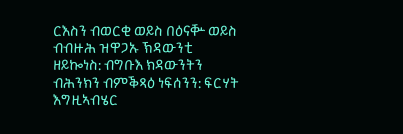ርእስን ብወርቂ ወይስ በዕናቝ ወይስ ብብዙሕ ዝዋጋኡ ኽዳውንቲ ዘይኰነስ: ብግቡእ ክዳውንትን ብሕንክን ብምቕጻዕ ነፍሰንን: ፍርሃት እግዚኣብሄር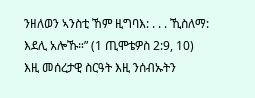ንዘለወን ኣንስቲ ኸም ዚግባእ: . . . ኺስለማ: እደሊ አሎኹ።” (1 ጢሞቴዎስ 2:9, 10) እዚ መሰረታዊ ስርዓት እዚ ንሰብኡትን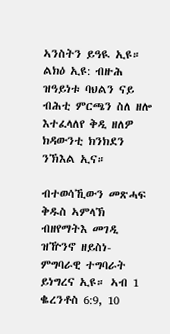ኣንስትን ይዓዪ ኢዩ። ልክዕ ኢዩ: ብዙሕ ዝዓይነቱ ባህልን ናይ ብሕቲ ምርጫን ስለ ዘሎ እተፈላለየ ቅዲ ዘለዎ ክዳውንቲ ክንክደን ንኽእል ኢና።

ብተወሳኺውን መጽሓፍ ቅዱስ ኣምላኽ ብዘየማትእ መገዲ ዝዅንኖ ዘይስነ-ምግባራዊ ተግባራት ይነግረና ኢዩ። ኣብ 1 ቈረንቶስ 6:9, 10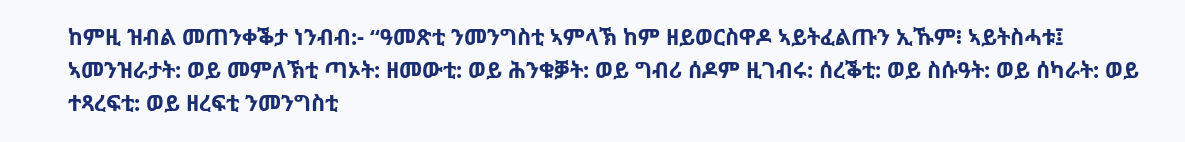ከምዚ ዝብል መጠንቀቕታ ነንብብ:- “ዓመጽቲ ንመንግስቲ ኣምላኽ ከም ዘይወርስዋዶ ኣይትፈልጡን ኢኹም፧ ኣይትስሓቱ፤ ኣመንዝራታት: ወይ መምለኽቲ ጣኦት: ዘመውቲ: ወይ ሕንቁቓት: ወይ ግብሪ ሰዶም ዚገብሩ: ሰረቕቲ: ወይ ስሱዓት: ወይ ሰካራት: ወይ ተጻረፍቲ: ወይ ዘረፍቲ ንመንግስቲ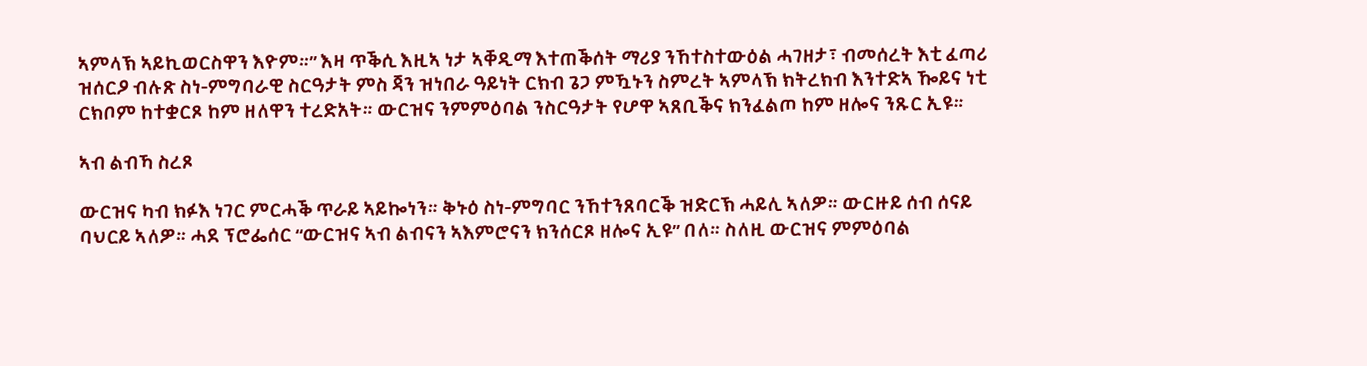ኣምላኽ ኣይኪወርስዋን እዮም።” እዛ ጥቕሲ እዚኣ ነታ ኣቐዲማ እተጠቕሰት ማሪያ ንኸተስተውዕል ሓገዘታ፣ ብመሰረት እቲ ፈጣሪ ዝሰርዖ ብሉጽ ስነ-ምግባራዊ ስርዓታት ምስ ጃን ዝነበራ ዓይነት ርክብ ጌጋ ምዃኑን ስምረት ኣምላኽ ክትረክብ እንተድኣ ዀይና ነቲ ርክቦም ከተቋርጾ ከም ዘለዋን ተረድአት። ውርዝና ንምምዕባል ንስርዓታት የሆዋ ኣጸቢቕና ክንፈልጦ ከም ዘሎና ንጹር ኢዩ።

ኣብ ልብኻ ስረጾ

ውርዝና ካብ ክፉእ ነገር ምርሓቕ ጥራይ ኣይኰነን። ቅኑዕ ስነ-ምግባር ንኸተንጸባርቕ ዝድርኽ ሓይሊ ኣለዎ። ውርዙይ ሰብ ሰናይ ባህርይ ኣለዎ። ሓደ ፕሮፌሰር “ውርዝና ኣብ ልብናን ኣእምሮናን ክንሰርጾ ዘሎና ኢዩ” በለ። ስለዚ ውርዝና ምምዕባል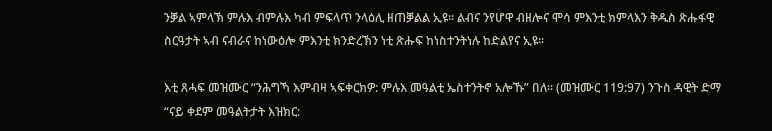ንቓል ኣምላኽ ምሉእ ብምሉእ ካብ ምፍላጥ ንላዕሊ ዘጠቓልል ኢዩ። ልብና ንየሆዋ ብዘሎና ሞሳ ምእንቲ ክምላእን ቅዱስ ጽሑፋዊ ስርዓታት ኣብ ናብራና ከነውዕሎ ምእንቲ ክንድረኽን ነቲ ጽሑፍ ከነስተንትነሉ ከድልየና ኢዩ።

እቲ ጸሓፍ መዝሙር “ንሕግኻ እምብዛ ኣፍቀርክዎ: ምሉእ መዓልቲ ኤስተንትኖ አሎኹ” በለ። (መዝሙር 119:97) ንጉስ ዳዊት ድማ “ናይ ቀደም መዓልትታት እዝክር: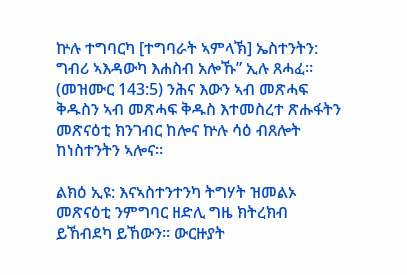ኵሉ ተግባርካ [ተግባራት ኣምላኽ] ኤስተንትን: ግብሪ ኣእዳውካ እሐስብ አሎኹ” ኢሉ ጸሓፈ። (መዝሙር 143:5) ንሕና እውን ኣብ መጽሓፍ ቅዱስን ኣብ መጽሓፍ ቅዱስ እተመስረተ ጽሑፋትን መጽናዕቲ ክንገብር ከሎና ኵሉ ሳዕ ብጸሎት ከነስተንትን ኣሎና።

ልክዕ ኢዩ: እናኣስተንተንካ ትግሃት ዝመልኦ መጽናዕቲ ንምግባር ዘድሊ ግዜ ክትረክብ ይኸብደካ ይኸውን። ውርዙያት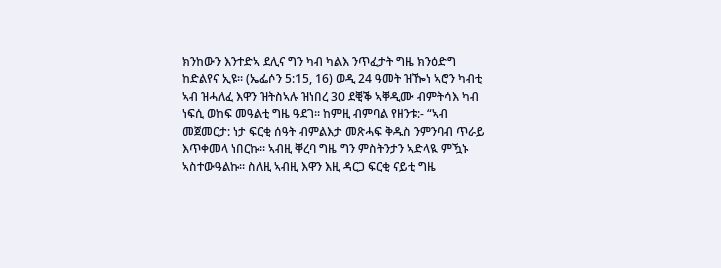ክንከውን እንተድኣ ደሊና ግን ካብ ካልእ ንጥፈታት ግዜ ክንዕድግ ከድልየና ኢዩ። (ኤፌሶን 5:15, 16) ወዲ 24 ዓመት ዝዀነ ኣሮን ካብቲ ኣብ ዝሓለፈ እዋን ዝትስኣሉ ዝነበረ 30 ደቒቕ ኣቐዲሙ ብምትሳእ ካብ ነፍሲ ወከፍ መዓልቲ ግዜ ዓደገ። ከምዚ ብምባል የዘንቱ:- “ኣብ መጀመርታ: ነታ ፍርቂ ሰዓት ብምልእታ መጽሓፍ ቅዱስ ንምንባብ ጥራይ እጥቀመላ ነበርኩ። ኣብዚ ቐረባ ግዜ ግን ምስትንታን ኣድላዪ ምዃኑ ኣስተውዓልኩ። ስለዚ ኣብዚ እዋን እዚ ዳርጋ ፍርቂ ናይቲ ግዜ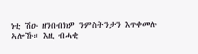ነቲ ሽዑ ዘንበብክዎ ንምስትንታን እጥቀመሉ ኣሎኹ። እዚ ብሓቂ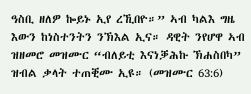ዓስቢ ዘለዎ ኰይኑ ኢየ ረኺበዮ።” ኣብ ካልእ ግዜ እውን ከነስተንትን ንኽእል ኢና። ዳዊት ንየሆዋ ኣብ ዝዘመሮ መዝሙር “ብለይቲ እናነቓሕኩ ኽሐስበካ” ዝብል ቃላት ተጠቒሙ ኢዩ። (መዝሙር 63:6)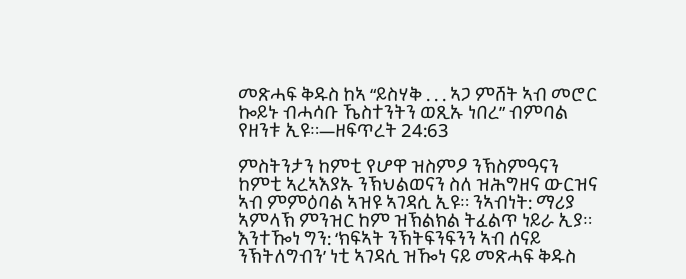መጽሓፍ ቅዱስ ከኣ “ይስሃቅ . . . ኣጋ ምሸት ኣብ መሮር ኰይኑ ብሓሳቡ ኼስተንትን ወጺኡ ነበረ” ብምባል የዘንቱ ኢዩ።—ዘፍጥረት 24:63

ምስትንታን ከምቲ የሆዋ ዝስምዖ ንኽስምዓናን ከምቲ ኣረኣእያኡ ንኽህልወናን ስለ ዝሕግዘና ውርዝና ኣብ ምምዕባል ኣዝዩ ኣገዳሲ ኢዩ። ንኣብነት: ማሪያ ኣምላኽ ምንዝር ከም ዝኽልክል ትፈልጥ ነይራ ኢያ። እንተዀነ ግን: ‘ክፍኣት ንኽትፍንፍንን ኣብ ሰናይ ንኽትለግብን’ ነቲ ኣገዳሲ ዝዀነ ናይ መጽሓፍ ቅዱስ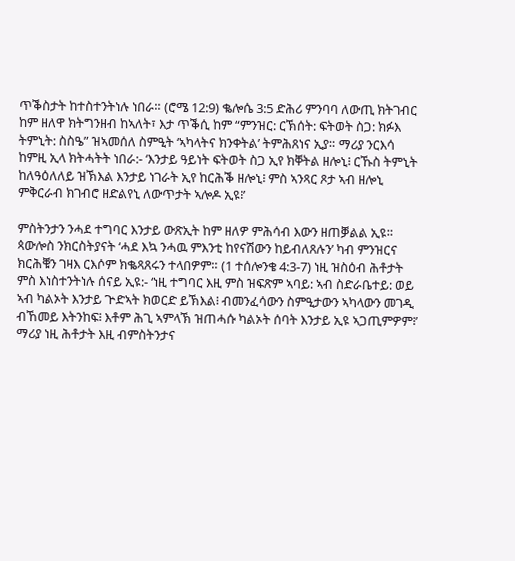ጥቕስታት ከተስተንትነሉ ነበራ። (ሮሜ 12:9) ቈሎሴ 3:5 ድሕሪ ምንባባ ለውጢ ክትገብር ከም ዘለዋ ክትግንዘብ ከኣለት፣ እታ ጥቕሲ ከም “ምንዝር: ርኽሰት: ፍትወት ስጋ: ክፉእ ትምኒት: ስስዔ” ዝኣመሰለ ስምዒት ‘ኣካላትና ክንቀትል’ ትምሕጸነና ኢያ። ማሪያ ንርእሳ ከምዚ ኢላ ክትሓትት ነበራ:- ‘እንታይ ዓይነት ፍትወት ስጋ ኢየ ክቐትል ዘሎኒ፧ ርኹስ ትምኒት ከለዓዕለለይ ዝኽእል እንታይ ነገራት ኢየ ከርሕቕ ዘሎኒ፧ ምስ ኣንጻር ጾታ ኣብ ዘሎኒ ምቅርራብ ክገብሮ ዘድልየኒ ለውጥታት ኣሎዶ ኢዩ፧’

ምስትንታን ንሓደ ተግባር እንታይ ውጽኢት ከም ዘለዎ ምሕሳብ እውን ዘጠቓልል ኢዩ። ጳውሎስ ንክርስትያናት ‘ሓደ እኳ ንሓዉ ምእንቲ ከየናሽውን ከይብለጸሉን’ ካብ ምንዝርና ክርሕቑን ገዛእ ርእሶም ክቈጻጸሩን ተላበዎም። (1 ተሰሎንቄ 4:3-7) ነዚ ዝስዕብ ሕቶታት ምስ እነስተንትነሉ ሰናይ ኢዩ:- ‘ነዚ ተግባር እዚ ምስ ዝፍጽም ኣባይ: ኣብ ስድራቤተይ: ወይ ኣብ ካልኦት እንታይ ጕድኣት ክወርድ ይኽእል፧ ብመንፈሳውን ስምዒታውን ኣካላውን መገዲ ብኸመይ እትንከፍ፧ እቶም ሕጊ ኣምላኽ ዝጠሓሱ ካልኦት ሰባት እንታይ ኢዩ ኣጋጢምዎም፧’ ማሪያ ነዚ ሕቶታት እዚ ብምስትንታና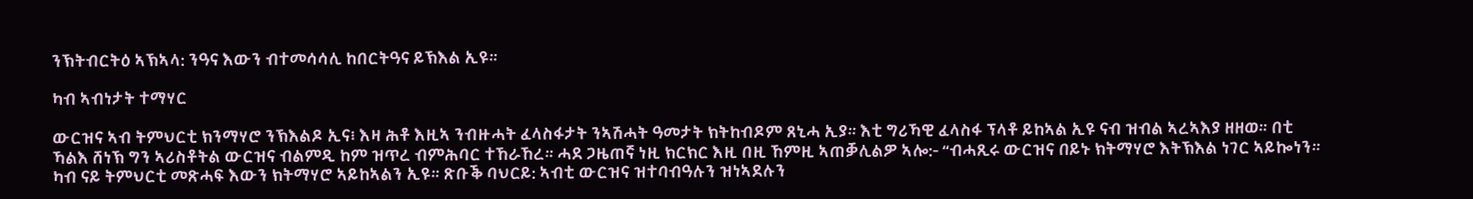ንኽትብርትዕ ኣኽኣላ: ንዓና እውን ብተመሳሳሊ ከበርትዓና ይኽእል ኢዩ።

ካብ ኣብነታት ተማሃር

ውርዝና ኣብ ትምህርቲ ክንማሃሮ ንኽእልዶ ኢና፧ እዛ ሕቶ እዚኣ ንብዙሓት ፈላስፋታት ንኣሽሓት ዓመታት ክትከብዶም ጸኒሓ ኢያ። እቲ ግሪኻዊ ፈላስፋ ፕላቶ ይከኣል ኢዩ ናብ ዝብል ኣረኣእያ ዘዘወ። በቲ ኻልእ ሸነኽ ግን ኣሪስቶትል ውርዝና ብልምዲ ከም ዝጥረ ብምሕባር ተኸራኸረ። ሓደ ጋዜጠኛ ነዚ ክርክር እዚ በዚ ኸምዚ ኣጠቓሊልዎ ኣሎ:- “ብሓጺሩ ውርዝና በይኑ ክትማሃሮ እትኽእል ነገር ኣይኰነን። ካብ ናይ ትምህርቲ መጽሓፍ እውን ክትማሃሮ ኣይከኣልን ኢዩ። ጽቡቕ ባህርይ: ኣብቲ ውርዝና ዝተባብዓሉን ዝነኣደሉን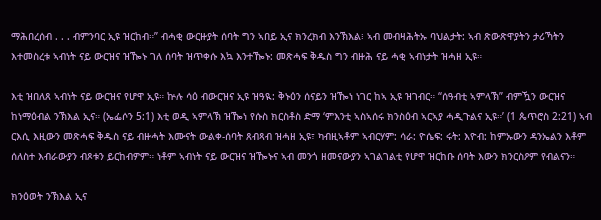ማሕበረሰብ . . . ብምንባር ኢዩ ዝርከብ።” ብሓቂ ውርዙያት ሰባት ግን ኣበይ ኢና ክንረክብ እንኽእል፧ ኣብ መብዛሕትኡ ባህልታት: ኣብ ጽውጽዋያትን ታሪኻትን እተመስረቱ ኣብነት ናይ ውርዝና ዝዀኑ ገለ ሰባት ዝጥቀሱ እኳ እንተዀኑ: መጽሓፍ ቅዱስ ግን ብዙሕ ናይ ሓቂ ኣብነታት ዝሓዘ ኢዩ።

እቲ ዝበለጸ ኣብነት ናይ ውርዝና የሆዋ ኢዩ። ኵሉ ሳዕ ብውርዝና ኢዩ ዝዓዪ: ቅኑዕን ሰናይን ዝዀነ ነገር ከኣ ኢዩ ዝገብር። “ሰዓብቲ ኣምላኽ” ብምዃን ውርዝና ከነማዕብል ንኽእል ኢና። (ኤፌሶን 5:1) እቲ ወዲ ኣምላኽ ዝዀነ የሱስ ክርስቶስ ድማ ‘ምእንቲ ኣስኣሰሩ ክንስዕብ ኣርኣያ ሓዲጉልና ኢዩ።’ (1 ጴጥሮስ 2:21) ኣብ ርእሲ እዚውን መጽሓፍ ቅዱስ ናይ ብዙሓት እሙናት ውልቀ-ሰባት ጸብጻብ ዝሓዘ ኢዩ፣ ካብዚኣቶም ኣብርሃም: ሳራ: ዮሴፍ: ሩት: እዮብ: ከምኡውን ዳንኤልን እቶም ሰለስተ እብራውያን ብጾቱን ይርከብዎም። ነቶም ኣብነት ናይ ውርዝና ዝዀኑና ኣብ መንጎ ዘመናውያን ኣገልገልቲ የሆዋ ዝርከቡ ሰባት እውን ክንርስዖም የብልናን።

ክንዕወት ንኽእል ኢና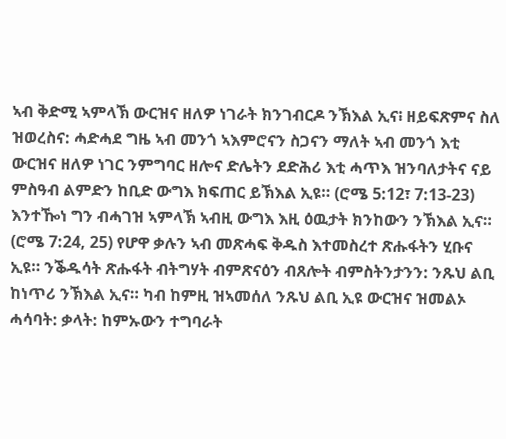ኣብ ቅድሚ ኣምላኽ ውርዝና ዘለዎ ነገራት ክንገብርዶ ንኽእል ኢና፧ ዘይፍጽምና ስለ ዝወረስና: ሓድሓደ ግዜ ኣብ መንጎ ኣእምሮናን ስጋናን ማለት ኣብ መንጎ እቲ ውርዝና ዘለዎ ነገር ንምግባር ዘሎና ድሌትን ደድሕሪ እቲ ሓጥእ ዝንባለታትና ናይ ምስዓብ ልምድን ከቢድ ውግእ ክፍጠር ይኽእል ኢዩ። (ሮሜ 5:12፣ 7:13-23) እንተዀነ ግን ብሓገዝ ኣምላኽ ኣብዚ ውግእ እዚ ዕዉታት ክንከውን ንኽእል ኢና። (ሮሜ 7:24, 25) የሆዋ ቃሉን ኣብ መጽሓፍ ቅዱስ እተመስረተ ጽሑፋትን ሂቡና ኢዩ። ንቕዱሳት ጽሑፋት ብትግሃት ብምጽናዕን ብጸሎት ብምስትንታንን: ንጹህ ልቢ ከነጥሪ ንኽእል ኢና። ካብ ከምዚ ዝኣመሰለ ንጹህ ልቢ ኢዩ ውርዝና ዝመልኦ ሓሳባት: ቃላት: ከምኡውን ተግባራት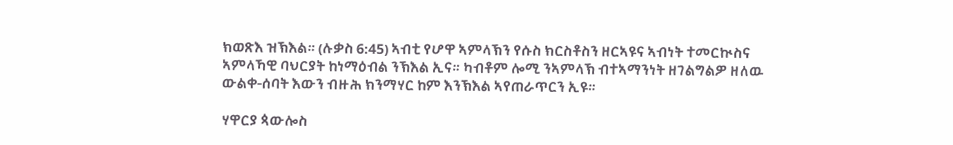ክወጽእ ዝኽእል። (ሉቃስ 6:45) ኣብቲ የሆዋ ኣምላኽን የሱስ ክርስቶስን ዘርኣዩና ኣብነት ተመርኲስና ኣምላኻዊ ባህርያት ከነማዕብል ንኽእል ኢና። ካብቶም ሎሚ ንኣምላኽ ብተኣማንነት ዘገልግልዎ ዘለዉ ውልቀ-ሰባት እውን ብዙሕ ክንማሃር ከም እንኽእል ኣየጠራጥርን ኢዩ።

ሃዋርያ ጳውሎስ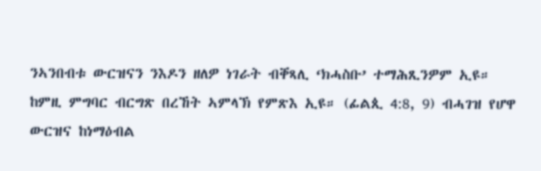ንኣንበብቱ ውርዝናን ንእዶን ዘለዎ ነገራት ብቐጻሊ ‘ክሓስቡ’ ተማሕጺንዎም ኢዩ። ከምዚ ምግባር ብርግጽ በረኸት ኣምላኽ የምጽእ ኢዩ። (ፊልጲ 4:8, 9) ብሓገዝ የሆዋ ውርዝና ከነማዕብል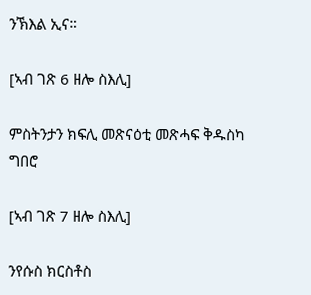ንኽእል ኢና።

[ኣብ ገጽ 6 ዘሎ ስእሊ]

ምስትንታን ክፍሊ መጽናዕቲ መጽሓፍ ቅዱስካ ግበሮ

[ኣብ ገጽ 7 ዘሎ ስእሊ]

ንየሱስ ክርስቶስ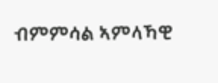ብምምሳል ኣምላኻዊ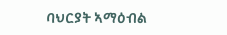ባህርያት ኣማዕብል